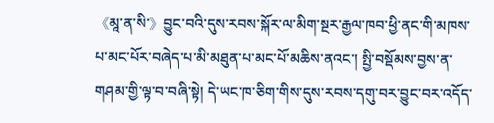《མཱ་ན་སི་》བྱུང་བའི་དུས་རབས་སྐོར་ལ་མིག་སྔར་རྒྱལ་ཁབ་ཕྱི་ནང་གི་མཁས་པ་མང་པོར་བཞེད་པ་མི་མཐུན་པ་མང་པོ་མཆིས་ནའང་། སྤྱི་བསྡོམས་བྱས་ན་གཤམ་གྱི་ལྟ་བ་བཞི་སྟེ། དེ་ཡང་ཁ་ཅིག་གིས་དུས་རབས་དགུ་བར་བྱུང་བར་འདོད་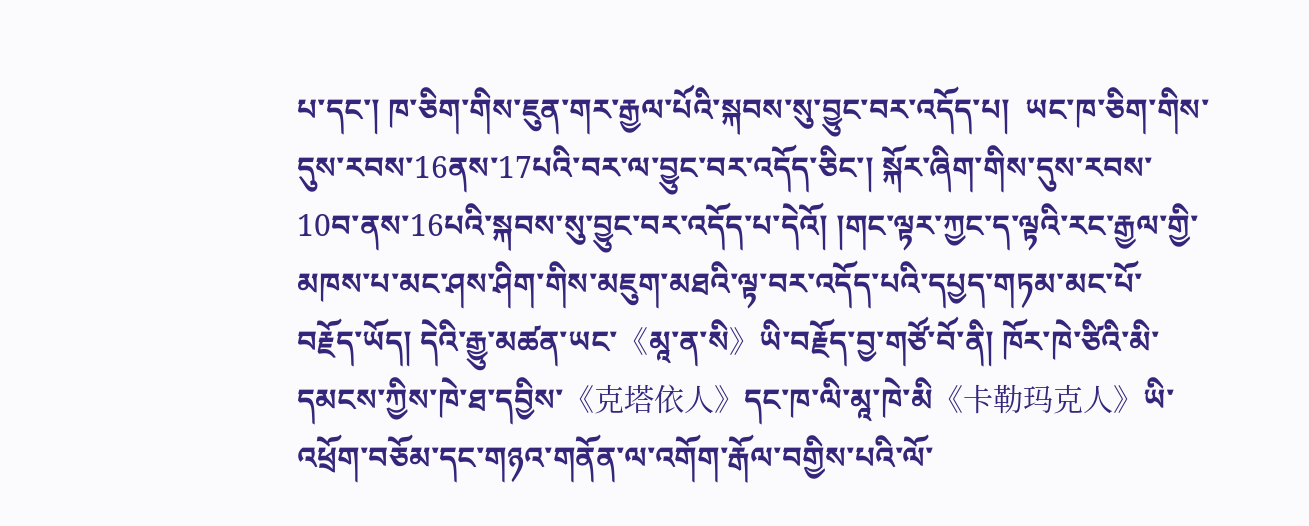པ་དང་། ཁ་ཅིག་གིས་ཇུན་གར་རྒྱལ་པོའི་སྐབས་སུ་བྱུང་བར་འདོད་པ།  ཡང་ཁ་ཅིག་གིས་དུས་རབས་16ནས་17པའི་བར་ལ་བྱུང་བར་འདོད་ཅིང་། སྐོར་ཞིག་གིས་དུས་རབས་10བ་ནས་16པའི་སྐབས་སུ་བྱུང་བར་འདོད་པ་དེའོ། །གང་ལྟར་ཀྱང་ད་ལྟའི་རང་རྒྱལ་གྱི་མཁས་པ་མང་ཤས་ཤིག་གིས་མཇུག་མཐའི་ལྟ་བར་འདོད་པའི་དཔྱད་གཏམ་མང་པོ་བརྗོད་ཡོད། དེའི་རྒྱུ་མཚན་ཡང་《མཱ་ན་སི》ཡི་བརྗོད་བྱ་གཙོ་བོ་ནི། ཁོར་ཁེ་ཙིའི་མི་དམངས་ཀྱིས་ཁེ་ཐ་དབྱིས་《克塔依人》དང་ཁ་ལི་མཱ་ཁེ་མི《卡勒玛克人》ཡི་འཕྲོག་བཅོམ་དང་གཉའ་གནོན་ལ་འགོག་རྒོལ་བགྱིས་པའི་ལོ་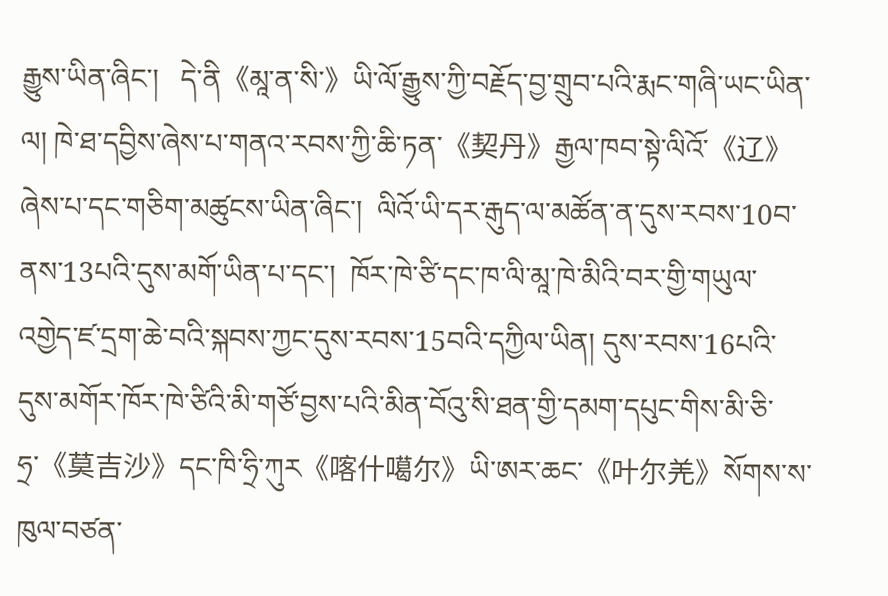རྒྱུས་ཡིན་ཞིང་།   དེ་ནི《མཱ་ན་སི་》ཡི་ལོ་རྒྱུས་ཀྱི་བརྗོད་བྱ་གྲུབ་པའི་རྨང་གཞི་ཡང་ཡིན་ལ། ཁེ་ཐ་དབྱིས་ཞེས་པ་གནའ་རབས་ཀྱི་ཆི་ཏན་《契丹》རྒྱལ་ཁབ་སྟེ་ལིའོ་《辽》ཞེས་པ་དང་གཅིག་མཚུངས་ཡིན་ཞིང་།  ལིའོ་ཡི་དར་རྒུད་ལ་མཚོན་ན་དུས་རབས་10བ་ནས་13པའི་དུས་མགོ་ཡིན་པ་དང་།  ཁོར་ཁེ་ཙི་དང་ཁ་ལི་མཱ་ཁེ་མིའི་བར་གྱི་གཡུལ་འགྱེད་ཛ་དྲག་ཆེ་བའི་སྐབས་ཀྱང་དུས་རབས་15བའི་དཀྱིལ་ཡིན། དུས་རབས་16པའི་དུས་མགོར་ཁོར་ཁེ་ཙིའི་མི་གཙོ་བྱས་པའི་མིན་བོའུ་སི་ཐན་གྱི་དམག་དཔུང་གིས་མི་ཅི་ཧྲ་《莫吉沙》དང་ཁི་ཧྲི་ཀུར《喀什噶尔》ཡི་ཨར་ཆང་《叶尔羌》སོགས་ས་ཁུལ་བཙན་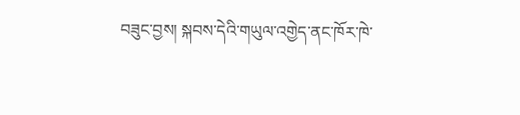བཟུང་བྱས། སྐབས་དེའི་གཡུལ་འགྱེད་ནང་ཁོར་ཁེ་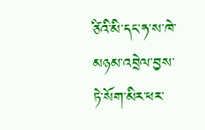ཙིའི་མི་དང་ཧ་ས་ཁེ་མཉམ་འབྲེལ་བྱས་ཏེ་སོག་མིར་ཕར་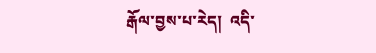རྒོལ་བྱས་པ་རེད།  འདི་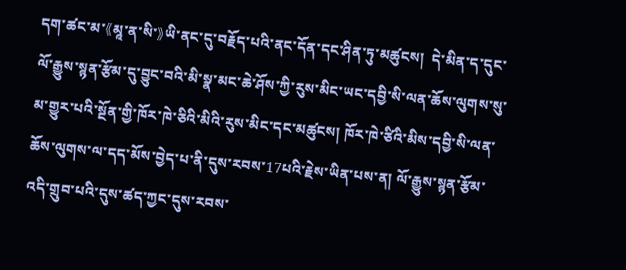དག་ཚང་མ་《མཱ་ན་སི་》ཡི་ནང་དུ་བརྗོད་པའི་ནང་དོན་དང་ཤིན་ཏུ་མཚུངས།  དེ་མིན་ད་དུང་ལོ་རྒྱུས་སྙན་རྩོམ་དུ་བྱུང་བའི་མི་སྣ་མང་ཆེ་ཤོས་ཀྱི་རུས་མིང་ཡང་དབྱི་སི་ལན་ཆོས་ལུགས་སུ་མ་གྱུར་པའི་སྔོན་གྱི་ཁོར་ཁེ་ཅིའི་མིའི་རུས་མིང་དང་མཚུངས། ཁོར་ཁེ་ཙིའི་མིས་དབྱི་སི་ལན་ཆོས་ལུགས་ལ་དད་མོས་བྱེད་པ་ནི་དུས་རབས་17པའི་རྗེས་ཡིན་པས་ན། ལོ་རྒྱུས་སྙན་རྩོམ་འདི་གྲུབ་པའི་དུས་ཚད་ཀྱང་དུས་རབས་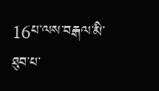16པ་ལས་བརྒལ་མི་ཐུབ་པ་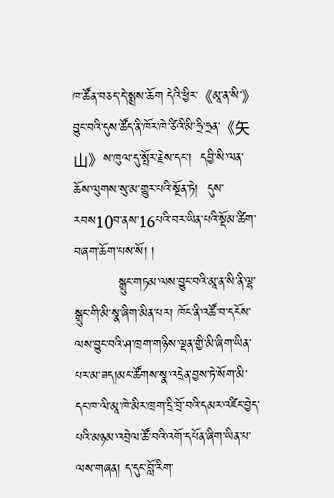ཁ་ཚོན་བཅད་དེ་སྨྲས་ཆོག དེའི་ཕྱིར་《མཱ་ན་སི་》བྱུང་བའི་དུས་ཚོད་ནི་ཁོར་ཁེ་ཙིའི་མི་ཧྲི་ཧྲན་《矢山》ས་ཁུལ་དུ་སྤོར་རྗེས་དང་།  དབྱི་སི་ལན་ཆོས་ལུགས་སུ་མ་གྱུར་པའི་སྔོན་ཏེ།  དུས་རབས10བ་ནས་16པའི་བར་ཡིན་པའི་སྡོམ་ཚིག་བཞག་ཆོག་པས་སོ། །
          སྒྲུང་གཏམ་ལས་བྱུང་བའི་མཱ་ན་སི་ནི་ལྷ་སྒྲུང་གི་མི་སྣ་ཞིག་མིན་པར། ཁོང་ནི་འཚོ་བ་དངོས་ལས་བྱུང་བའི་ཤ་ཁྲག་གཉིས་ལྡན་གྱི་མི་ཞིག་ཡིན་པར་མ་ཟད།མང་ཚོགས་སྣ་འདྲེན་བྱས་ཏེ་སོག་མི་དང་ཁ་ལི་མཱ་ཁེ་མིར་ཁྲག་དྲི་བྲོ་བའི་དམར་འཛིང་བྱེད་པའི་མཉམ་འབྲེལ་ཚོ་བའི་འགོ་དཔོན་ཞིག་ཡིན་པ་ལས་གཞན། ད་དུང་བློ་རིག་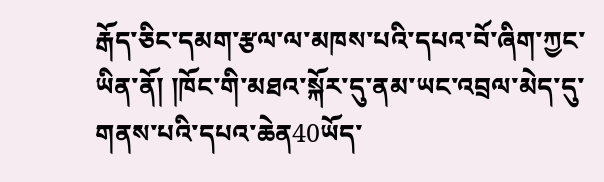རྒོད་ཅིང་དམག་རྩལ་ལ་མཁས་པའི་དཔའ་བོ་ཞིག་ཀྱང་ཡིན་ནོ། །ཁོང་གི་མཐའ་སྐོར་དུ་ནམ་ཡང་འབྲལ་མེད་དུ་གནས་པའི་དཔའ་ཆེན40ཡོད་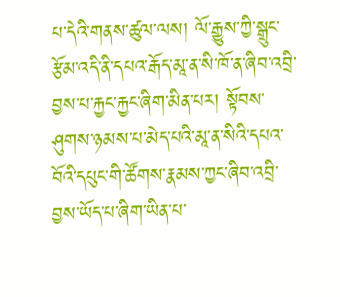པ་དེའི་གནས་ཚུལ་ལས། ལོ་རྒྱུས་ཀྱི་སྒྲུང་རྩོམ་འདི་ནི་དཔའ་རྒོད་མཱ་ན་སི་ཁོ་ན་ཞིབ་འབྲི་བྱས་པ་རྐྱང་རྐྱང་ཞིག་མིན་པར། སྟོབས་ཤུགས་ཉམས་པ་མེད་པའི་མཱ་ན་སིའི་དཔའ་བོའི་དཔུང་གི་ཚོགས་རྣམས་ཀྱང་ཞིབ་འབྲི་བྱས་ཡོད་པ་ཞིག་ཡིན་པ་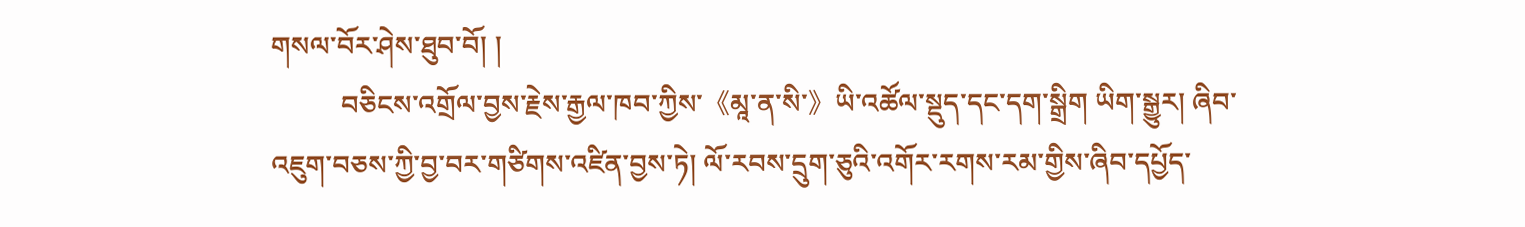གསལ་བོར་ཤེས་ཐུབ་བོ། །
          བཅིངས་འགྲོལ་བྱས་རྗེས་རྒྱལ་ཁབ་ཀྱིས་《མཱ་ན་སི་》ཡི་འཚོལ་སྡུད་དང་དག་སྒྲིག ཡིག་སྒྱུར། ཞིབ་འཇུག་བཅས་ཀྱི་བྱ་བར་གཙིགས་འཛིན་བྱས་ཏེ། ལོ་རབས་དྲུག་ཅུའི་འགོར་རགས་རམ་གྱིས་ཞིབ་དཔྱོད་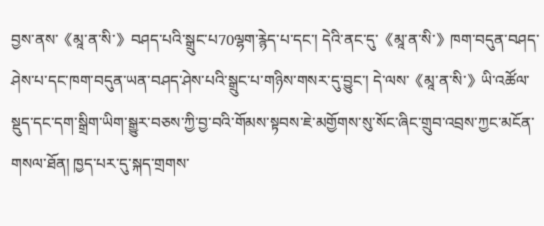བྱས་ནས་《མཱ་ན་སི་》བཤད་པའི་སྒྲུང་པ70ལྷག་རྙེད་པ་དང་། དེའི་ནང་དུ་《མཱ་ན་སི་》ཁག་བདུན་བཤད་ཤེས་པ་དང་ཁག་བདུན་ཡན་བཤད་ཤེས་པའི་སྒྲུང་པ་གཉིས་གསར་དུ་བྱུང་། དེ་ལས་《མཱ་ན་སི་》ཡི་འཚོལ་སྡུད་དང་དག་སྒྲིག་ཡིག་སྒྱུར་བཅས་ཀྱི་བྱ་བའི་གོམས་སྟབས་ཇེ་མགྱོགས་སུ་སོང་ཞིང་གྲུབ་འབྲས་ཀྱང་མངོན་གསལ་ཐོན། ཁྱད་པར་དུ་སྐད་གྲགས་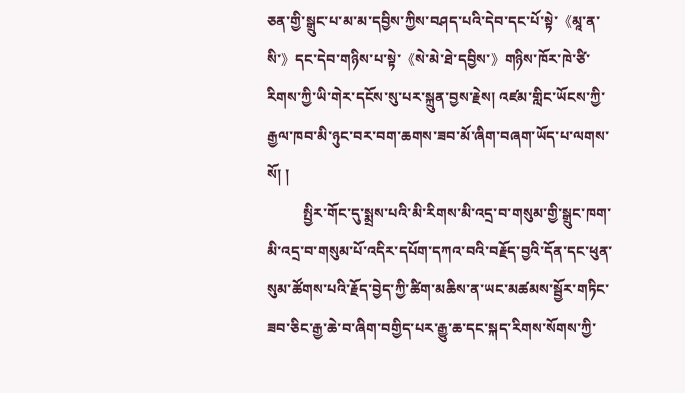ཅན་གྱི་སྒྲུང་པ་མ་མ་དབྱིས་ཀྱིས་བཤད་པའི་དེབ་དང་པོ་སྟེ་《མཱ་ན་སི་》དང་དེབ་གཉིས་པ་སྟེ་《སེ་མེ་ཐེ་དབྱིས་》གཉིས་ཁོར་ཁེ་ཙི་རིགས་ཀྱི་ཡི་གེར་དངོས་སུ་པར་སྐྲུན་བྱས་རྗེས། འཛམ་གླིང་ཡོངས་ཀྱི་རྒྱལ་ཁབ་མི་ཉུང་བར་བག་ཆགས་ཟབ་མོ་ཞིག་བཞག་ཡོད་པ་ལགས་སོ། །
          སྤྱིར་གོང་དུ་སྨྲས་པའི་མི་རིགས་མི་འདྲ་བ་གསུམ་གྱི་སྒྲུང་ཁག་མི་འདྲ་བ་གསུམ་པོ་འདིར་དཔོག་དཀའ་བའི་བརྗོད་བྱའི་དོན་དང་ཕུན་སུམ་ཚོགས་པའི་རྗོད་བྱེད་ཀྱི་ཚིག་མཆིས་ན་ཡང་མཚམས་སྦྱོར་གཏིང་ཟབ་ཅིང་རྒྱ་ཆེ་བ་ཞིག་བགྱིད་པར་རྒྱུ་ཆ་དང་སྐད་རིགས་སོགས་ཀྱི་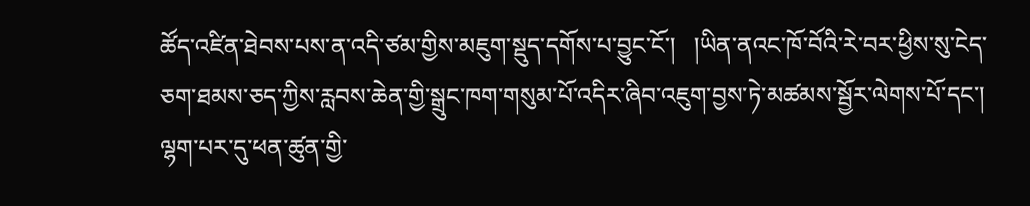ཚོད་འཛིན་ཐེབས་པས་ན་འདི་ཙམ་གྱིས་མཇུག་སྡུད་དགོས་པ་བྱུང་ངོ་།   །ཡིན་ནའང་ཁོ་བོའི་རེ་བར་ཕྱིས་སུ་ངེད་ཅག་ཐམས་ཅད་ཀྱིས་རླབས་ཆེན་གྱི་སྒྲུང་ཁག་གསུམ་པོ་འདིར་ཞིབ་འཇུག་བྱས་ཏེ་མཚམས་སྦྱོར་ལེགས་པོ་དང་།  ལྷག་པར་དུ་ཕན་ཚུན་གྱི་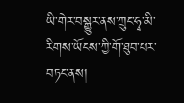ཡི་གེར་བསྒྱུར་ནས་ཀྲུང་ཧྭ་མི་རིགས་ཡོངས་ཀྱི་གོ་ཐུབ་པར་བཏང་ནས།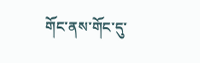གོང་ནས་གོང་དུ་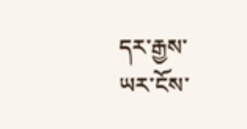དར་རྒྱས་ཡར་ངོས་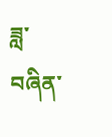ཟླ་བཞིན་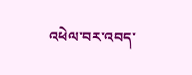འཕེལ་བར་འབད་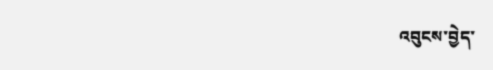འབུངས་བྱེད་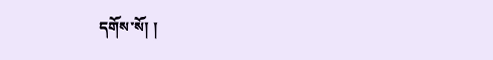དགོས་སོ། །